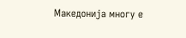Македонија многу е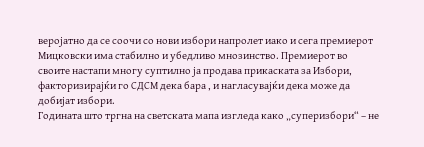веројатно да се соочи со нови избори напролет иако и сега премиерот Мицковски има стабилно и убедливо мнозинство. Премиерот во своите настапи многу суптилно ја продава прикаската за Избори, факторизирајќи го СДСМ дека бара , и нагласувајќи дека може да добијат избори.
Годината што тргна на светската мапа изгледа како „суперизбори“ – не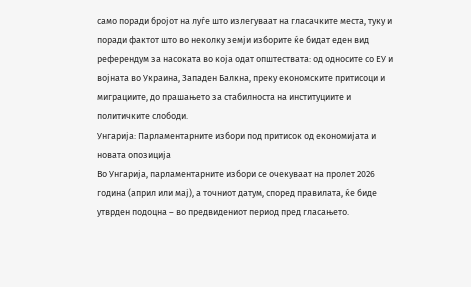само поради бројот на луѓе што излегуваат на гласачките места, туку и поради фактот што во неколку земји изборите ќе бидат еден вид референдум за насоката во која одат општествата: од односите со ЕУ и војната во Украина, Западен Балкна, преку економските притисоци и миграциите, до прашањето за стабилноста на институциите и политичките слободи.
Унгарија: Парламентарните избори под притисок од економијата и новата опозиција
Во Унгарија, парламентарните избори се очекуваат на пролет 2026 година (април или мај), а точниот датум, според правилата, ќе биде утврден подоцна – во предвидениот период пред гласањето.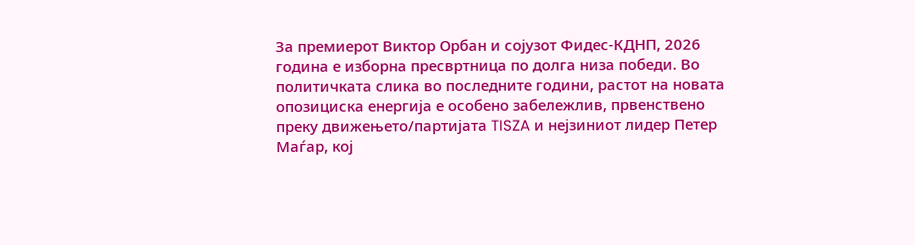За премиерот Виктор Орбан и сојузот Фидес-КДНП, 2026 година е изборна пресвртница по долга низа победи. Во политичката слика во последните години, растот на новата опозициска енергија е особено забележлив, првенствено преку движењето/партијата TISZA и нејзиниот лидер Петер Маѓар, кој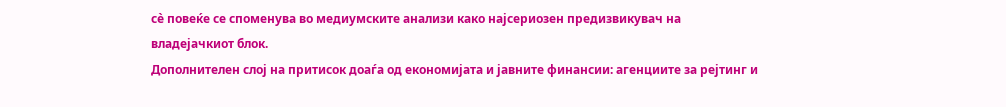сè повеќе се споменува во медиумските анализи како најсериозен предизвикувач на владејачкиот блок.
Дополнителен слој на притисок доаѓа од економијата и јавните финансии: агенциите за рејтинг и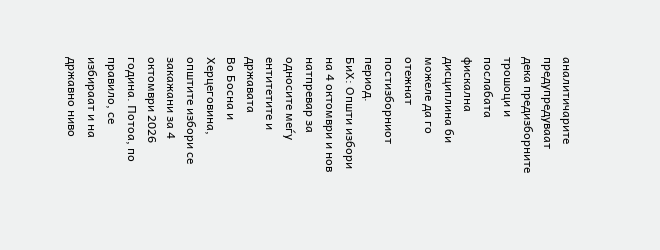аналитичарите предупредуваат дека предизборните трошоци и послабата фискална дисциплина би можеле да го отежнат постизборниот период.
БиХ: Општи избори на 4 октомври и нов натпревар за односите меѓу ентитетите и државата
Во Босна и Херцеговина, општите избори се закажани за 4 октомври 2026 година. Потоа, по правило, се избираат и на државно ниво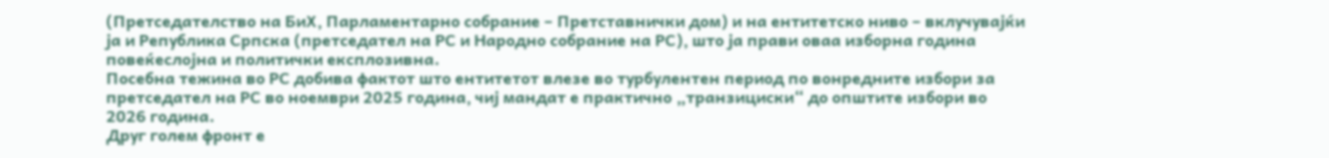(Претседателство на БиХ, Парламентарно собрание – Претставнички дом) и на ентитетско ниво – вклучувајќи ја и Република Српска (претседател на РС и Народно собрание на РС), што ја прави оваа изборна година повеќеслојна и политички експлозивна.
Посебна тежина во РС добива фактот што ентитетот влезе во турбулентен период по вонредните избори за претседател на РС во ноември 2025 година, чиј мандат е практично „транзициски“ до општите избори во 2026 година.
Друг голем фронт е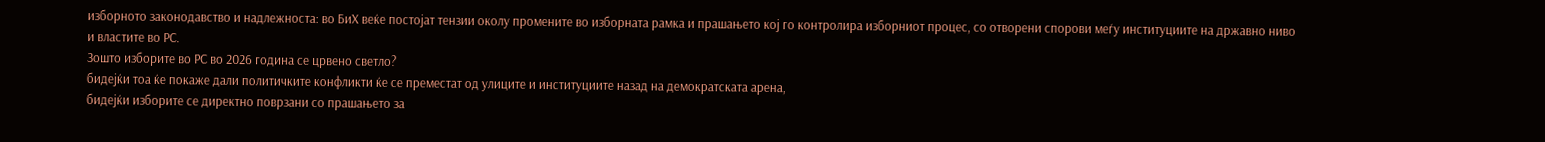изборното законодавство и надлежноста: во БиХ веќе постојат тензии околу промените во изборната рамка и прашањето кој го контролира изборниот процес, со отворени спорови меѓу институциите на државно ниво и властите во РС.
Зошто изборите во РС во 2026 година се црвено светло?
бидејќи тоа ќе покаже дали политичките конфликти ќе се преместат од улиците и институциите назад на демократската арена,
бидејќи изборите се директно поврзани со прашањето за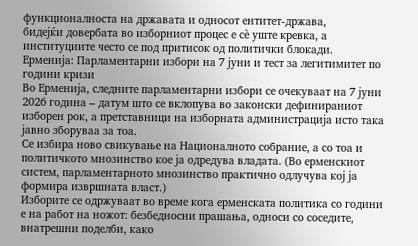функционалноста на државата и односот ентитет-држава,
бидејќи довербата во изборниот процес е сè уште кревка, а институциите често се под притисок од политички блокади.
Ерменија: Парламентарни избори на 7 јуни и тест за легитимитет по години кризи
Во Ерменија, следните парламентарни избори се очекуваат на 7 јуни 2026 година – датум што се вклопува во законски дефинираниот изборен рок, а претставници на изборната администрација исто така јавно зборуваа за тоа.
Се избира ново свикување на Националното собрание, а со тоа и политичкото мнозинство кое ја одредува владата. (Во ерменскиот систем, парламентарното мнозинство практично одлучува кој ја формира извршната власт.)
Изборите се одржуваат во време кога ерменската политика со години е на работ на ножот: безбедносни прашања, односи со соседите, внатрешни поделби, како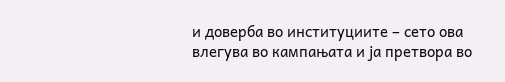и доверба во институциите – сето ова влегува во кампањата и ја претвора во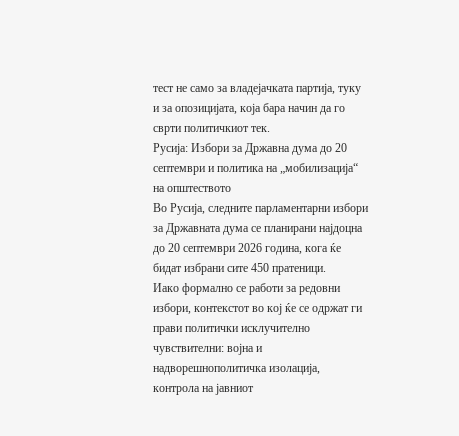тест не само за владејачката партија, туку и за опозицијата, која бара начин да го сврти политичкиот тек.
Русија: Избори за Државна дума до 20 септември и политика на „мобилизација“ на општеството
Во Русија, следните парламентарни избори за Државната дума се планирани најдоцна до 20 септември 2026 година, кога ќе бидат избрани сите 450 пратеници.
Иако формално се работи за редовни избори, контекстот во кој ќе се одржат ги прави политички исклучително чувствителни: војна и надворешнополитичка изолација, контрола на јавниот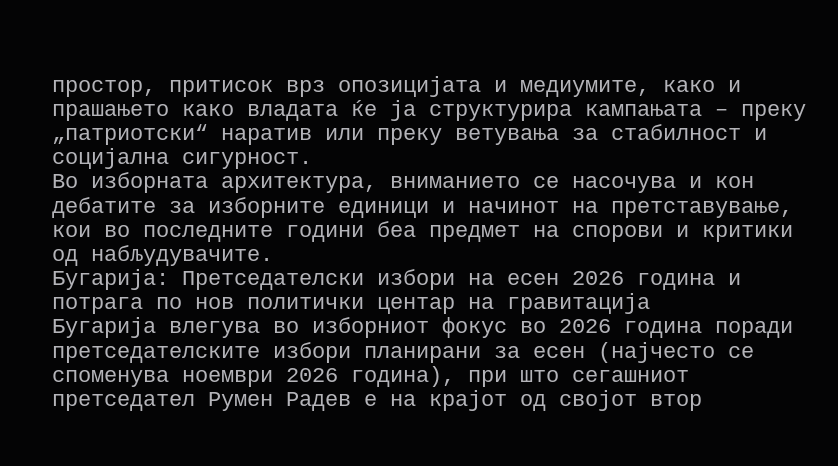простор, притисок врз опозицијата и медиумите, како и прашањето како владата ќе ја структурира кампањата – преку „патриотски“ наратив или преку ветувања за стабилност и социјална сигурност.
Во изборната архитектура, вниманието се насочува и кон дебатите за изборните единици и начинот на претставување, кои во последните години беа предмет на спорови и критики од набљудувачите.
Бугарија: Претседателски избори на есен 2026 година и потрага по нов политички центар на гравитација
Бугарија влегува во изборниот фокус во 2026 година поради претседателските избори планирани за есен (најчесто се споменува ноември 2026 година), при што сегашниот претседател Румен Радев е на крајот од својот втор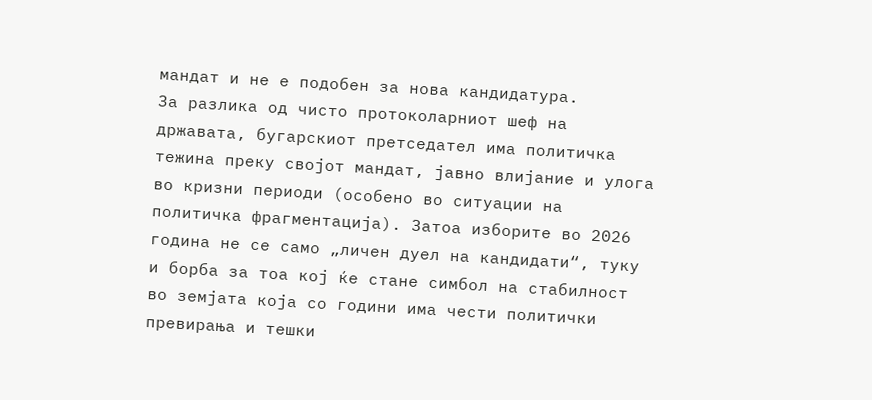мандат и не е подобен за нова кандидатура.
За разлика од чисто протоколарниот шеф на државата, бугарскиот претседател има политичка тежина преку својот мандат, јавно влијание и улога во кризни периоди (особено во ситуации на политичка фрагментација). Затоа изборите во 2026 година не се само „личен дуел на кандидати“, туку и борба за тоа кој ќе стане симбол на стабилност во земјата која со години има чести политички превирања и тешки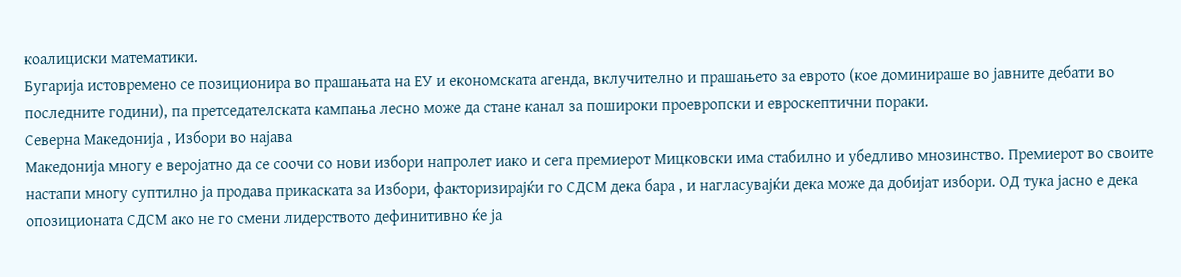коалициски математики.
Бугарија истовремено се позиционира во прашањата на ЕУ и економската агенда, вклучително и прашањето за еврото (кое доминираше во јавните дебати во последните години), па претседателската кампања лесно може да стане канал за пошироки проевропски и евроскептични пораки.
Северна Македонија , Избори во најава
Македонија многу е веројатно да се соочи со нови избори напролет иако и сега премиерот Мицковски има стабилно и убедливо мнозинство. Премиерот во своите настапи многу суптилно ја продава прикаската за Избори, факторизирајќи го СДСМ дека бара , и нагласувајќи дека може да добијат избори. ОД тука јасно е дека опозиционата СДСМ ако не го смени лидерството дефинитивно ќе ја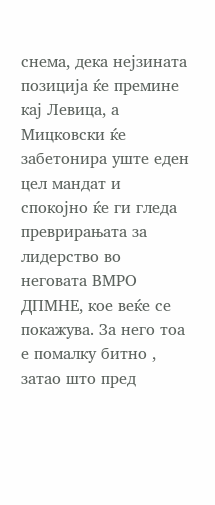снема, дека нејзината позиција ќе премине кај Левица, а Мицковски ќе забетонира уште еден цел мандат и спокојно ќе ги гледа преврирањата за лидерство во неговата ВМРО ДПМНЕ, кое веќе се покажува. За него тоа е помалку битно , затао што пред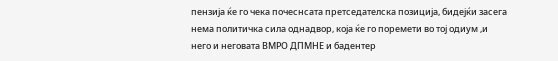пензија ќе го чека почеснсата претседателска позиција, бидејќи засега нема политичка сила однадвор, која ќе го поремети во тој одиум ,и него и неговата ВМРО ДПМНЕ и бадентер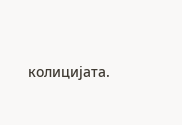колицијата.